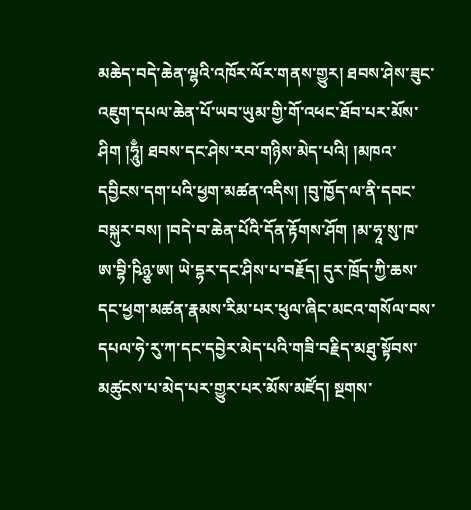མཆེད་བདེ་ཆེན་ལྷའི་འཁོར་ལོར་གནས་གྱུར། ཐབས་ཤེས་ཟུང་འཇུག་དཔལ་ཆེན་པོ་ཡབ་ཡུམ་གྱི་གོ་འཕང་ཐོབ་པར་མོས་ཤིག །ཧཱུྃ། ཐབས་དང་ཤེས་རབ་གཉིས་མེད་པའི། །མཁའ་དབྱིངས་དག་པའི་ཕྱག་མཚན་འདིས། །བུ་ཁྱོད་ལ་ནི་དབང་བསྐུར་བས། །བདེ་བ་ཆེན་པོའི་དོན་རྟོགས་ཤོག །མ་ཧཱ་སུ་ཁ་ཨ་བྷི་ཥིཉྩ་ཨ། ཡེ་དྷར་དང་ཤིས་པ་བརྗོད། དུར་ཁྲོད་ཀྱི་ཆས་དང་ཕྱག་མཚན་རྣམས་རིམ་པར་ཕུལ་ཞིང་མངའ་གསོལ་བས་དཔལ་ཧེ་རུ་ཀ་དང་དབྱེར་མེད་པའི་གཟི་བརྗིད་མཐུ་སྟོབས་མཚུངས་པ་མེད་པར་གྱུར་པར་མོས་མཛོད། སྔགས་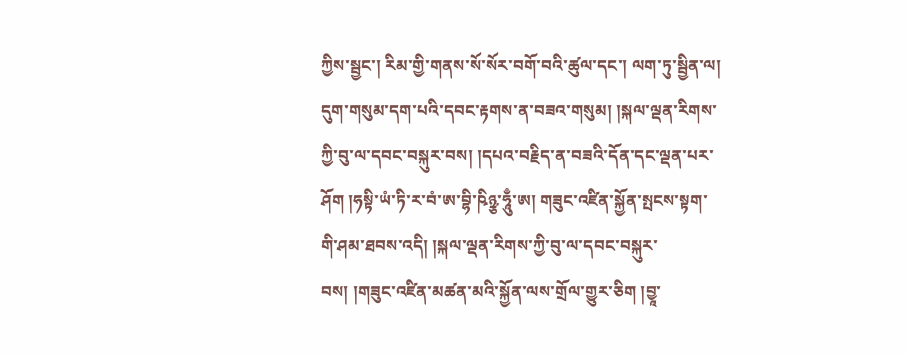ཀྱིས་སྦྱང་། རིམ་གྱི་གནས་སོ་སོར་བགོ་བའི་ཚུལ་དང་། ལག་ཏུ་སྦྱིན་ལ། དུག་གསུམ་དག་པའི་དབང་རྟགས་ན་བཟའ་གསུམ། །སྐལ་ལྡན་རིགས་ཀྱི་བུ་ལ་དབང་བསྐུར་བས། །དཔའ་བརྗིད་ན་བཟའི་དོན་དང་ལྡན་པར་ཤོག །ཧསྟི་ཡཾ་ཏི་ར་བཾ་ཨ་བྷི་ཥིཉྩ་ཧཱུྃ་ཨ། གཟུང་འཛིན་སྐྱོན་སྤངས་སྟག་གི་ཤམ་ཐབས་འདི། །སྐལ་ལྡན་རིགས་ཀྱི་བུ་ལ་དབང་བསྐུར་བས། །གཟུང་འཛིན་མཚན་མའི་སྐྱོན་ལས་གྲོལ་གྱུར་ཅིག །བྱཱ་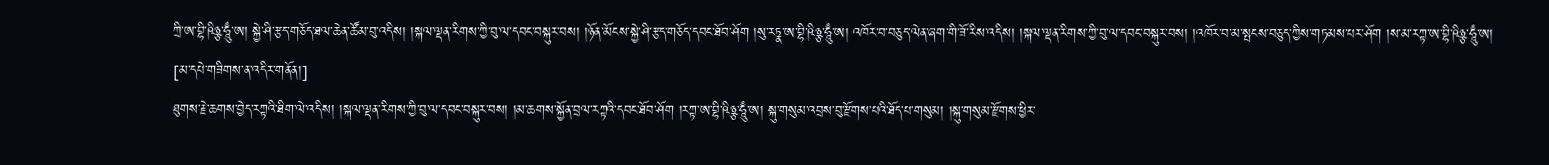ཀྲི་ཨ་བྷི་ཥིཉྩ་ཧཱུྃ་ཨ། སྐྱེ་ཤི་རྩད་གཅོད་ཐལ་ཆེན་ཚོམ་བུ་འདིས། །སྐལ་ལྡན་རིགས་ཀྱི་བུ་ལ་དབང་བསྐུར་བས། །ཉོན་མོངས་སྐྱེ་ཤི་རྩད་གཅོད་དབང་ཐོབ་ཤོག །སུ་རཏྣ་ཨ་བྷི་ཥིཉྩ་ཧཱུྃ་ཨ། འཁོར་བ་བཅུད་ལེན་ཞག་གི་ཟོ་རིས་འདིས། །སྐལ་ལྡན་རིགས་ཀྱི་བུ་ལ་དབང་བསྐུར་བས། །འཁོར་བ་མ་སྤངས་བཅུད་ཀྱིས་གཏམས་པར་ཤོག །ས་མ་རཀྟ་ཨ་བྷི་ཥིཉྩ་ཧཱུྃ་ཨ།
[མ་དཔེ་གཟིགས་ན་འདིར་གནོན།]
ཐུགས་རྗེ་ཆགས་བྱེད་རཀྟའི་ཐིག་ལེ་འདིས། །སྐལ་ལྡན་རིགས་ཀྱི་བུ་ལ་དབང་བསྐུར་བས། །མ་ཆགས་སྐྱོན་བྲལ་རཀྟའི་དབང་ཐོབ་ཤོག །རཀྟ་ཨ་བྷི་ཥིཉྩ་ཧཱུྃ་ཨ། སྐུ་གསུམ་འབྲས་བུ་རྫོགས་པའི་ཐོད་པ་གསུམ། །སྐུ་གསུམ་རྫོགས་ཕྱིར་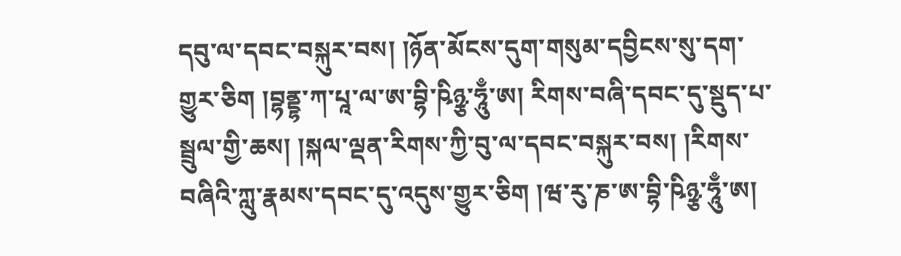དབུ་ལ་དབང་བསྐུར་བས། །ཉོན་མོངས་དུག་གསུམ་དབྱིངས་སུ་དག་གྱུར་ཅིག །བྷནྡྷ་ཀ་པཱ་ལ་ཨ་བྷི་ཥིཉྩ་ཧཱུྃ་ཨ། རིགས་བཞི་དབང་དུ་སྡུད་པ་སྦྲུལ་གྱི་ཆས། །སྐལ་ལྡན་རིགས་ཀྱི་བུ་ལ་དབང་བསྐུར་བས། །རིགས་བཞིའི་ཀླུ་རྣམས་དབང་དུ་འདུས་གྱུར་ཅིག །ཝ་རུ་ཎ་ཨ་བྷི་ཥིཉྩ་ཧཱུྃ་ཨ།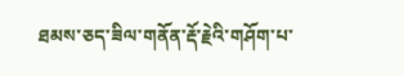ཐམས་ཅད་ཟིལ་གནོན་རྡོ་རྗེའི་གཤོག་པ་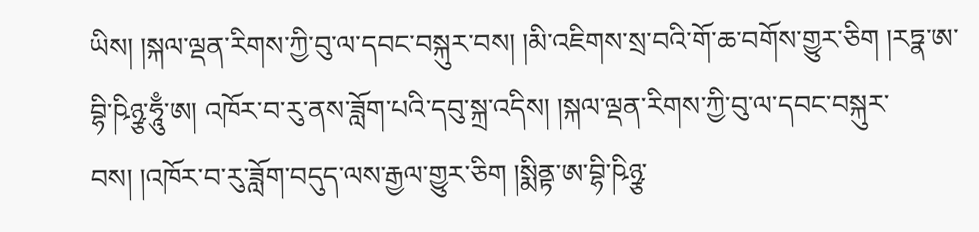ཡིས། །སྐལ་ལྡན་རིགས་ཀྱི་བུ་ལ་དབང་བསྐུར་བས། །མི་འཇིགས་སྲ་བའི་གོ་ཆ་བགོས་གྱུར་ཅིག །རཏྣ་ཨ་བྷི་ཥིཉྩ་ཧཱུྃ་ཨ། འཁོར་བ་རུ་ནས་ཟློག་པའི་དབུ་སྐྲ་འདིས། །སྐལ་ལྡན་རིགས་ཀྱི་བུ་ལ་དབང་བསྐུར་བས། །འཁོར་བ་རུ་ཟློག་བདུད་ལས་རྒྱལ་གྱུར་ཅིག །སྨིནྟ་ཨ་བྷི་ཥིཉྩ་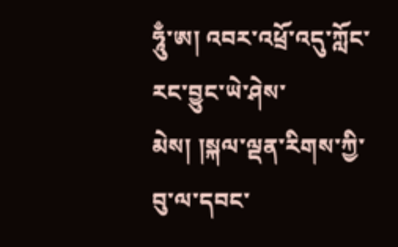ཧཱུྃ་ཨ། འབར་འཕྲོ་འདུ་ཀློང་རང་བྱུང་ཡེ་ཤེས་མེས། །སྐལ་ལྡན་རིགས་ཀྱི་བུ་ལ་དབང་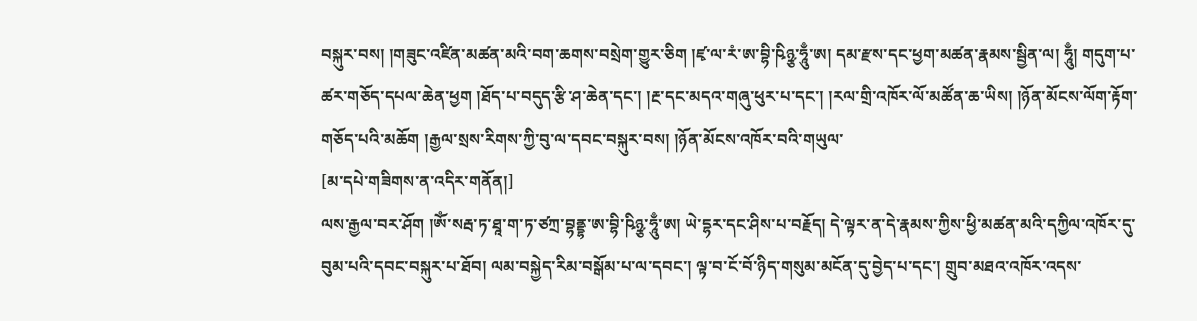བསྐུར་བས། །གཟུང་འཛིན་མཚན་མའི་བག་ཆགས་བསྲེག་གྱུར་ཅིག །ཛྭ་ལ་རཾ་ཨ་བྷི་ཥིཉྩ་ཧཱུྃ་ཨ། དམ་རྫས་དང་ཕྱག་མཚན་རྣམས་སྦྱིན་ལ། ཧཱུྃ། གདུག་པ་ཚར་གཅོད་དཔལ་ཆེན་ཕྱག །ཐོད་པ་བདུད་རྩི་ཤ་ཆེན་དང་། །རྔ་དང་མདའ་གཞུ་ཕུར་པ་དང་། །རལ་གྲི་འཁོར་ལོ་མཚོན་ཆ་ཡིས། །ཉོན་མོངས་ལོག་རྟོག་གཅོད་པའི་མཆོག །རྒྱལ་སྲས་རིགས་ཀྱི་བུ་ལ་དབང་བསྐུར་བས། །ཉོན་མོངས་འཁོར་བའི་གཡུལ་
[མ་དཔེ་གཟིགས་ན་འདིར་གནོན།]
ལས་རྒྱལ་བར་ཤོག །ཨོཾ་སརྦ་ཏ་ཐཱ་ག་ཏ་ཙཀྲ་བྷནྡྷ་ཨ་བྷི་ཥིཉྩ་ཧཱུྃ་ཨ། ཡེ་དྷར་དང་ཤིས་པ་བརྗོད། དེ་ལྟར་ན་དེ་རྣམས་ཀྱིས་ཕྱི་མཚན་མའི་དཀྱིལ་འཁོར་དུ་བུམ་པའི་དབང་བསྐུར་པ་ཐོབ། ལམ་བསྐྱེད་རིམ་བསྒོམ་པ་ལ་དབང་། ལྟ་བ་ངོ་བོ་ཉིད་གསུམ་མངོན་དུ་བྱེད་པ་དང་། གྲུབ་མཐའ་འཁོར་འདས་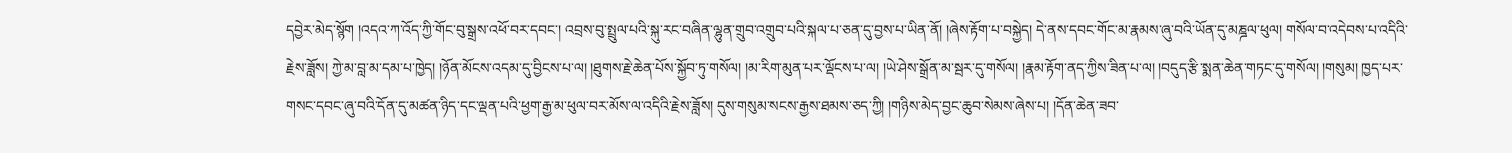དབྱེར་མེད་སྙོག །འདའ་ཀ་འོད་ཀྱི་གོང་བུ་སྒྲས་འཕོ་བར་དབང་། འབྲས་བུ་སྤྲུལ་པའི་སྐུ་རང་བཞིན་ལྷུན་གྲུབ་འགྲུབ་པའི་སྐལ་པ་ཅན་དུ་བྱས་པ་ཡིན་ནོ། །ཞེས་རྟོག་པ་བསྐྱེད། དེ་ནས་དབང་གོང་མ་རྣམས་ཞུ་བའི་ཡོན་དུ་མཎྜལ་ཕུལ། གསོལ་བ་འདེབས་པ་འདིའི་རྗེས་ཟློས། ཀྱེ་མ་བླ་མ་དམ་པ་ཁྱེད། །ཉོན་མོངས་འདམ་དུ་བྱིངས་པ་ལ། །ཐུགས་རྗེ་ཆེན་པོས་སྐྱོབ་ཏུ་གསོལ། །མ་རིག་མུན་པར་ལྡོངས་པ་ལ། །ཡེ་ཤེས་སྒྲོན་མ་སྦར་དུ་གསོལ། །རྣམ་རྟོག་ནད་ཀྱིས་ཟིན་པ་ལ། །བདུད་རྩི་སྨན་ཆེན་གཏང་དུ་གསོལ། །གསུམ། ཁྱད་པར་གསང་དབང་ཞུ་བའི་དོན་དུ་མཚན་ཉིད་དང་ལྡན་པའི་ཕྱག་རྒྱ་མ་ཕུལ་བར་མོས་ལ་འདིའི་རྗེས་ཟློས། དུས་གསུམ་སངས་རྒྱས་ཐམས་ཅད་ཀྱི། །གཉིས་མེད་བྱང་ཆུབ་སེམས་ཞེས་པ། །དོན་ཆེན་ཟབ་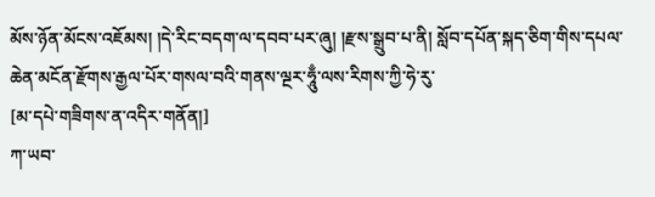མོས་ཉོན་མོངས་འཇོམས། །དེ་རིང་བདག་ལ་དབབ་པར་ཞུ། །རྫས་སྒྲུབ་པ་ནི། སློབ་དཔོན་སྐད་ཅིག་གིས་དཔལ་ཆེན་མངོན་རྫོགས་རྒྱལ་པོར་གསལ་བའི་གནས་ལྔར་ཧཱུྃ་ལས་རིགས་ཀྱི་ཧེ་རུ་
[མ་དཔེ་གཟིགས་ན་འདིར་གནོན།]
ཀ་ཡབ་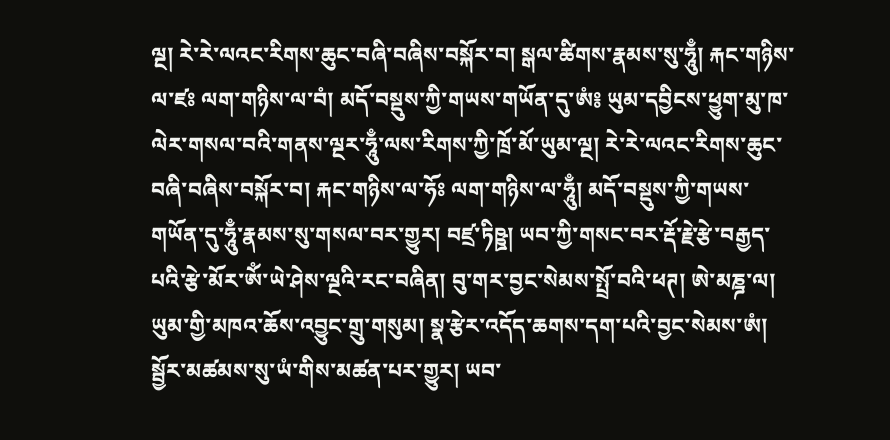ལྔ། རེ་རེ་ལའང་རིགས་ཆུང་བཞི་བཞིས་བསྐོར་བ། སྒལ་ཚིགས་རྣམས་སུ་ཧཱུྃ། རྐང་གཉིས་ལ་ཛཿ ལག་གཉིས་ལ་བཾ། མདོ་བསྡུས་ཀྱི་གཡས་གཡོན་དུ་ཨཾ༔ ཡུམ་དབྱིངས་ཕྱུག་མུ་ཁ་ལེར་གསལ་བའི་གནས་ལྔར་ཧཱུྃ་ལས་རིགས་ཀྱི་ཁྲོ་མོ་ཡུམ་ལྔ། རེ་རེ་ལའང་རིགས་ཆུང་བཞི་བཞིས་བསྐོར་བ། རྐང་གཉིས་ལ་ཧོཿ ལག་གཉིས་ལ་ཧཱུྃ། མདོ་བསྡུས་ཀྱི་གཡས་གཡོན་དུ་ཧཱུྃ་རྣམས་སུ་གསལ་བར་གྱུར། བཛྲ་ཏིཥྛ། ཡབ་ཀྱི་གསང་བར་རྡོ་རྗེ་རྩེ་བརྒྱད་པའི་རྩེ་མོར་ཨོཾ་ཡེ་ཤེས་ལྔའི་རང་བཞིན། བུ་གར་བྱང་སེམས་སྤྲོ་བའི་ཕཊ། ཨེ་མཎྜ་ལ། ཡུམ་གྱི་མཁའ་ཆོས་འབྱུང་གྲུ་གསུམ། སྣ་རྩེར་འདོད་ཆགས་དག་པའི་བྱང་སེམས་ཨཾ། སྦྱོར་མཚམས་སུ་ཡཾ་གིས་མཚན་པར་གྱུར། ཡབ་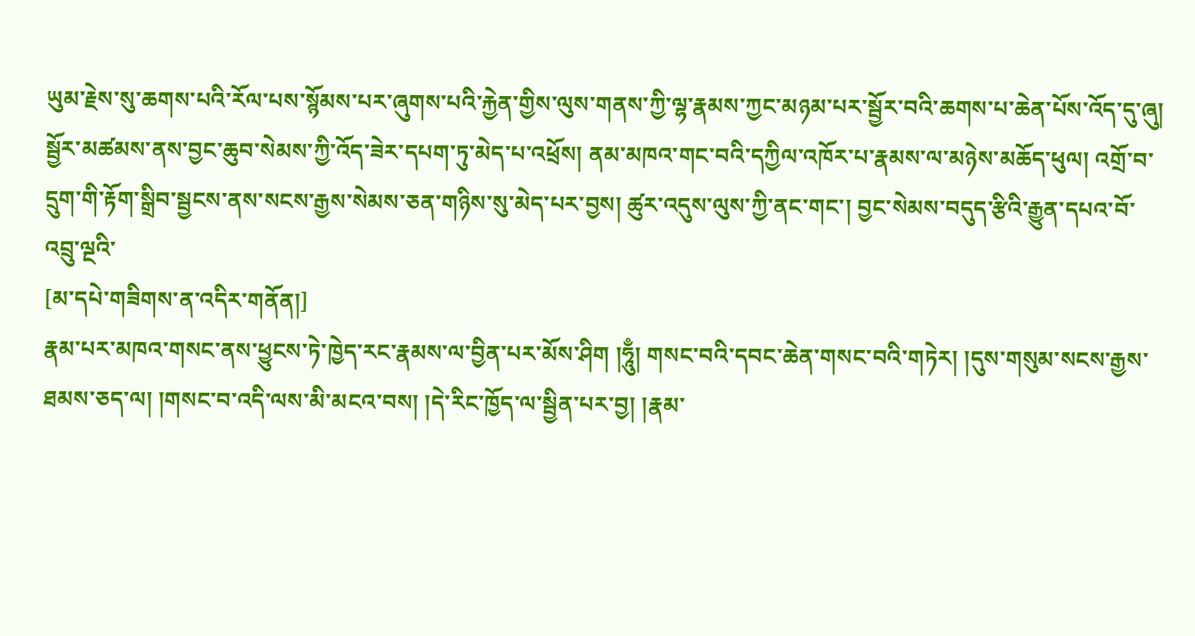ཡུམ་རྗེས་སུ་ཆགས་པའི་རོལ་པས་སྙོམས་པར་ཞུགས་པའི་རྐྱེན་གྱིས་ལུས་གནས་ཀྱི་ལྷ་རྣམས་ཀྱང་མཉམ་པར་སྦྱོར་བའི་ཆགས་པ་ཆེན་པོས་འོད་དུ་ཞུ། སྦྱོར་མཚམས་ནས་བྱང་ཆུབ་སེམས་ཀྱི་འོད་ཟེར་དཔག་ཏུ་མེད་པ་འཕྲོས། ནམ་མཁའ་གང་བའི་དཀྱིལ་འཁོར་པ་རྣམས་ལ་མཉེས་མཆོད་ཕུལ། འགྲོ་བ་དྲུག་གི་རྟོག་སྒྲིབ་སྦྱངས་ནས་སངས་རྒྱས་སེམས་ཅན་གཉིས་སུ་མེད་པར་བྱས། ཚུར་འདུས་ལུས་ཀྱི་ནང་གང་། བྱང་སེམས་བདུད་རྩིའི་རྒྱུན་དཔའ་བོ་འབྲུ་ལྔའི་
[མ་དཔེ་གཟིགས་ན་འདིར་གནོན།]
རྣམ་པར་མཁའ་གསང་ནས་ཕྱུངས་ཏེ་ཁྱེད་རང་རྣམས་ལ་བྱིན་པར་མོས་ཤིག །ཧཱུྃ། གསང་བའི་དབང་ཆེན་གསང་བའི་གཏེར། །དུས་གསུམ་སངས་རྒྱས་ཐམས་ཅད་ལ། །གསང་བ་འདི་ལས་མི་མངའ་བས། །དེ་རིང་ཁྱོད་ལ་སྦྱིན་པར་བྱ། །རྣམ་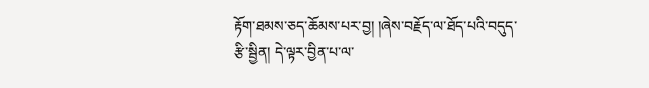རྟོག་ཐམས་ཅད་ཆོམས་པར་བྱ། །ཞེས་བརྗོད་ལ་ཐོད་པའི་བདུད་རྩི་སྦྱིན། དེ་ལྟར་བྱིན་པ་ལ་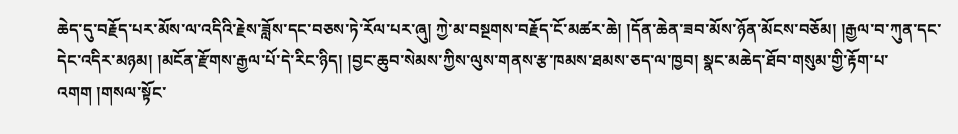ཆེད་དུ་བརྗོད་པར་མོས་ལ་འདིའི་རྗེས་ཟློས་དང་བཅས་ཏེ་རོལ་པར་ཞུ། ཀྱེ་མ་བསྔགས་བརྗོད་ངོ་མཚར་ཆེ། །དོན་ཆེན་ཟབ་མོས་ཉོན་མོངས་བཅོམ། །རྒྱལ་བ་ཀུན་དང་དེང་འདིར་མཉམ། །མངོན་རྫོགས་རྒྱལ་པོ་དེ་རིང་ཉིད། །བྱང་ཆུབ་སེམས་ཀྱིས་ལུས་གནས་རྩ་ཁམས་ཐམས་ཅད་ལ་ཁྱབ། སྣང་མཆེད་ཐོབ་གསུམ་གྱི་རྟོག་པ་འགག །གསལ་སྟོང་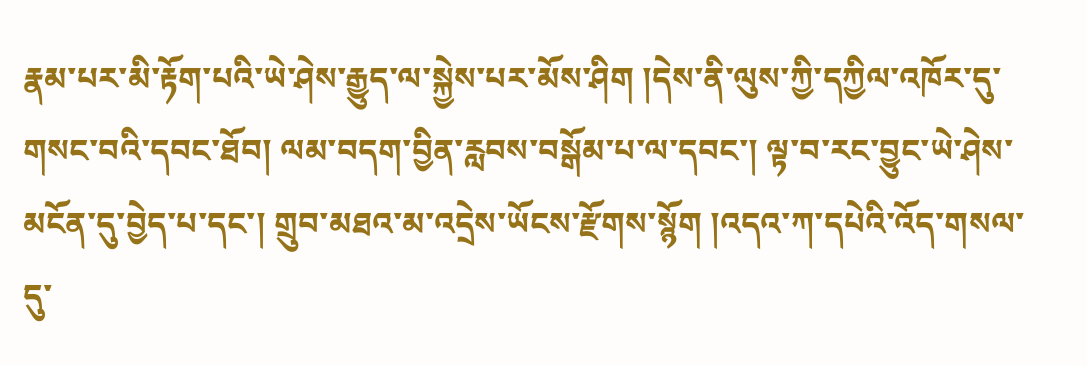རྣམ་པར་མི་རྟོག་པའི་ཡེ་ཤེས་རྒྱུད་ལ་སྐྱེས་པར་མོས་ཤིག །དེས་ནི་ལུས་ཀྱི་དཀྱིལ་འཁོར་དུ་གསང་བའི་དབང་ཐོབ། ལམ་བདག་བྱིན་རླབས་བསྒོམ་པ་ལ་དབང་། ལྟ་བ་རང་བྱུང་ཡེ་ཤེས་མངོན་དུ་བྱེད་པ་དང་། གྲུབ་མཐའ་མ་འདྲེས་ཡོངས་རྫོགས་སྙོག །འདའ་ཀ་དཔེའི་འོད་གསལ་དུ་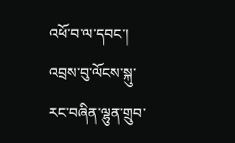འཕོ་བ་ལ་དབང་། འབྲས་བུ་ལོངས་སྐུ་རང་བཞིན་ལྷུན་གྲུབ་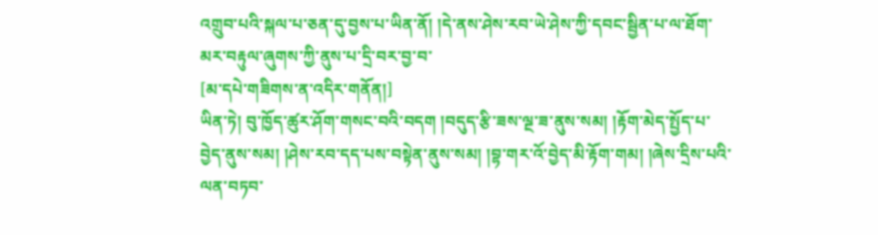འགྲུབ་པའི་སྐལ་པ་ཅན་དུ་བྱས་པ་ཡིན་ནོ། །དེ་ནས་ཤེས་རབ་ཡེ་ཤེས་ཀྱི་དབང་སྦྱིན་པ་ལ་ཐོག་མར་བརྟུལ་ཞུགས་ཀྱི་ནུས་པ་དྲི་བར་བྱ་བ་
[མ་དཔེ་གཟིགས་ན་འདིར་གནོན།]
ཡིན་ཏེ། བུ་ཁྱོད་ཚུར་ཤོག་གསང་བའི་བདག །བདུད་རྩི་ཟས་ལྔ་ཟ་ནུས་སམ། །རྟོག་མེད་སྤྱོད་པ་བྱེད་ནུས་སམ། །ཤེས་རབ་དད་པས་བསྟེན་ནུས་སམ། །བྷ་གར་འོ་བྱེད་མི་རྟོག་གམ། །ཞེས་དྲིས་པའི་ལན་བཏབ་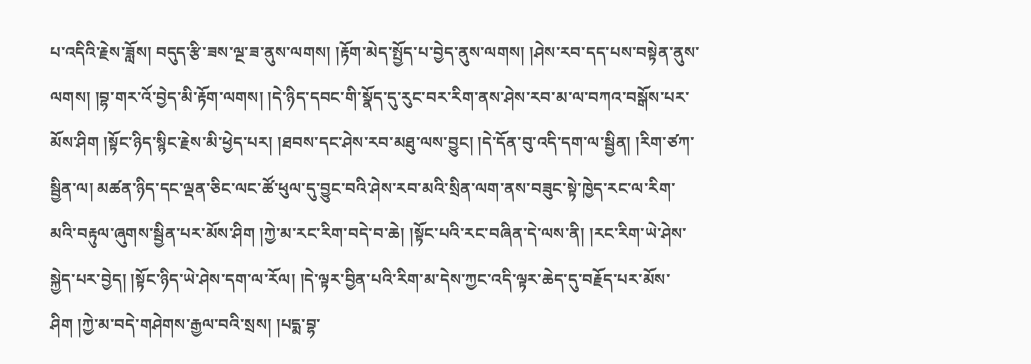པ་འདིའི་རྗེས་ཟློས། བདུད་རྩི་ཟས་ལྔ་ཟ་ནུས་ལགས། །རྟོག་མེད་སྤྱོད་པ་བྱེད་ནུས་ལགས། །ཤེས་རབ་དད་པས་བསྟེན་ནུས་ལགས། །བྷ་གར་འོ་བྱེད་མི་རྟོག་ལགས། །དེ་ཉིད་དབང་གི་སྣོད་དུ་རུང་བར་རིག་ནས་ཤེས་རབ་མ་ལ་བཀའ་བསྒོས་པར་མོས་ཤིག །སྟོང་ཉིད་སྙིང་རྗེས་མི་ཕྱེད་པར། །ཐབས་དང་ཤེས་རབ་མཐུ་ལས་བྱུང། །དེ་དོན་བུ་འདི་དག་ལ་སྦྱིན། །རིག་ཙཀ་སྦྱིན་ལ། མཚན་ཉིད་དང་ལྡན་ཅིང་ལང་ཚོ་ཕུལ་དུ་བྱུང་བའི་ཤེས་རབ་མའི་སྲིན་ལག་ནས་བཟུང་སྟེ་ཁྱེད་རང་ལ་རིག་མའི་བརྟུལ་ཞུགས་སྦྱིན་པར་མོས་ཤིག །ཀྱེ་མ་རང་རིག་བདེ་བ་ཆེ། །སྟོང་པའི་རང་བཞིན་དེ་ལས་ནི། །རང་རིག་ཡེ་ཤེས་སྐྱེད་པར་བྱེད། །སྟོང་ཉིད་ཡེ་ཤེས་དག་ལ་རོལ། །དེ་ལྟར་བྱིན་པའི་རིག་མ་དེས་ཀྱང་འདི་ལྟར་ཆེད་དུ་བརྗོད་པར་མོས་ཤིག །ཀྱེ་མ་བདེ་གཤེགས་རྒྱལ་བའི་སྲས། །པདྨ་བྷ་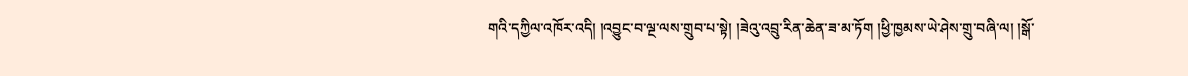གའི་དཀྱིལ་འཁོར་འདི། །འབྱུང་བ་ལྔ་ལས་གྲུབ་པ་སྟེ། །ཟེའུ་འབྲུ་རིན་ཆེན་ཟ་མ་ཏོག །ཕྱི་ཁྱམས་ཡེ་ཤེས་གྲུ་བཞི་ལ། །སྒོ་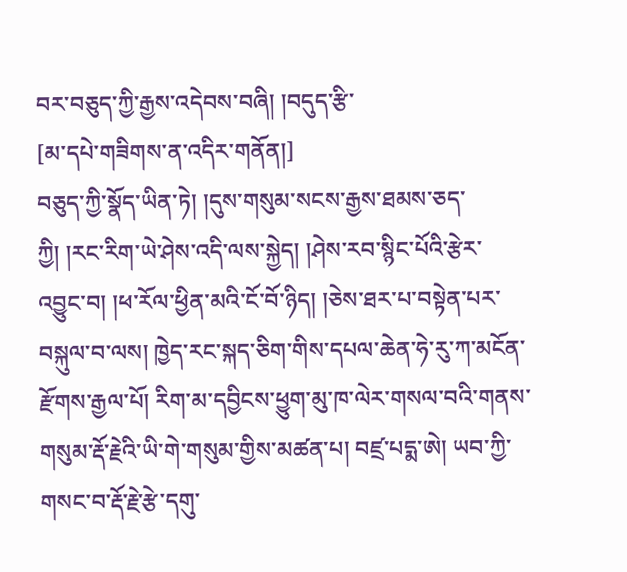བར་བཅུད་ཀྱི་རྒྱས་འདེབས་བཞི། །བདུད་རྩི་
[མ་དཔེ་གཟིགས་ན་འདིར་གནོན།]
བཅུད་ཀྱི་སྣོད་ཡིན་ཏེ། །དུས་གསུམ་སངས་རྒྱས་ཐམས་ཅད་ཀྱི། །རང་རིག་ཡེ་ཤེས་འདི་ལས་སྐྱེད། །ཤེས་རབ་སྙིང་པོའི་རྩེར་འབྱུང་བ། །ཕ་རོལ་ཕྱིན་མའི་ངོ་བོ་ཉིད། །ཅེས་ཐར་པ་བསྟེན་པར་བསྐུལ་བ་ལས། ཁྱེད་རང་སྐད་ཅིག་གིས་དཔལ་ཆེན་ཧེ་རུ་ཀ་མངོན་རྫོགས་རྒྱལ་པོ། རིག་མ་དབྱིངས་ཕྱུག་མུ་ཁ་ལེར་གསལ་བའི་གནས་གསུམ་རྡོ་རྗེའི་ཡི་གེ་གསུམ་གྱིས་མཚན་པ། བཛྲ་པདྨ་ཨེ། ཡབ་ཀྱི་གསང་བ་རྡོ་རྗེ་རྩེ་དགུ་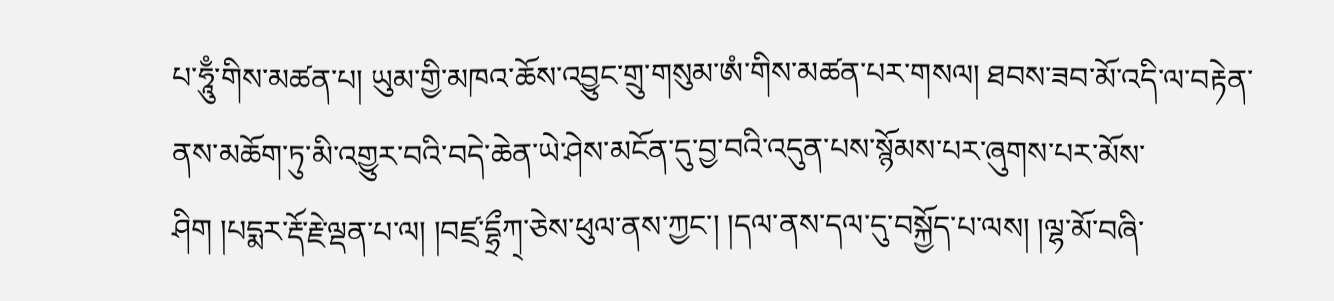པ་ཧཱུྃ་གིས་མཚན་པ། ཡུམ་གྱི་མཁའ་ཆོས་འབྱུང་གྲུ་གསུམ་ཨཾ་གིས་མཚན་པར་གསལ། ཐབས་ཟབ་མོ་འདི་ལ་བརྟེན་ནས་མཆོག་ཏུ་མི་འགྱུར་བའི་བདེ་ཆེན་ཡེ་ཤེས་མངོན་དུ་བྱ་བའི་འདུན་པས་སྙོམས་པར་ཞུགས་པར་མོས་ཤིག །པདྨར་རྡོ་རྗེ་ལྡན་པ་ལ། །བཛྲ་དྷྲྀཀ྄་ཅེས་ཕུལ་ནས་ཀྱང་། །དལ་ནས་དལ་དུ་བསྐྱོད་པ་ལས། །ལྷ་མོ་བཞི་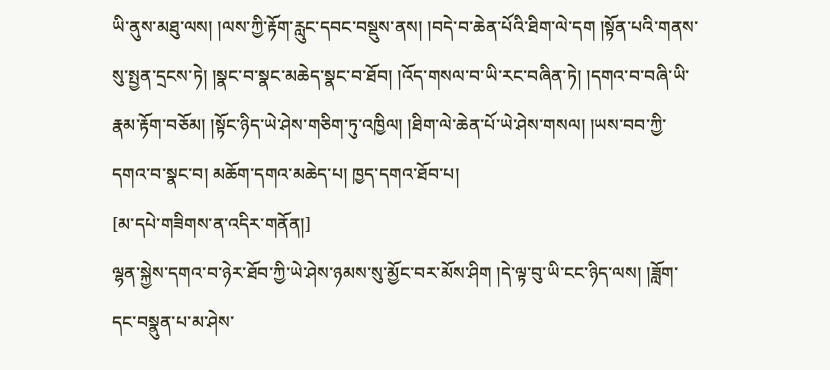ཡི་ནུས་མཐུ་ལས། །ལས་ཀྱི་རྟོག་རླུང་དབང་བསྡུས་ནས། །བདེ་བ་ཆེན་པོའི་ཐིག་ལེ་དག །སྟོན་པའི་གནས་སུ་སྤྱན་དྲངས་ཏེ། །སྣང་བ་སྣང་མཆེད་སྣང་བ་ཐོབ། །འོད་གསལ་བ་ཡི་རང་བཞིན་ཏེ། །དགའ་བ་བཞི་ཡི་རྣམ་རྟོག་བཅོམ། །སྟོང་ཉིད་ཡེ་ཤེས་གཅིག་ཏུ་འཁྱིལ། །ཐིག་ལེ་ཆེན་པོ་ཡེ་ཤེས་གསལ། །ཡས་བབ་ཀྱི་དགའ་བ་སྣང་བ། མཆོག་དགའ་མཆེད་པ། ཁྱད་དགའ་ཐོབ་པ།
[མ་དཔེ་གཟིགས་ན་འདིར་གནོན།]
ལྷན་སྐྱེས་དགའ་བ་ཉེར་ཐོབ་ཀྱི་ཡེ་ཤེས་ཉམས་སུ་མྱོང་བར་མོས་ཤིག །དེ་ལྟ་བུ་ཡི་ངང་ཉིད་ལས། །ཟློག་དང་བསྣུན་པ་མ་ཤེས་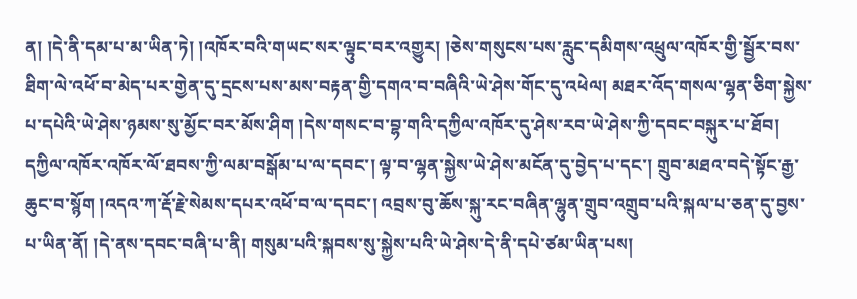ན། །དེ་ནི་དམ་པ་མ་ཡིན་ཏེ། །འཁོར་བའི་གཡང་སར་ལྟུང་བར་འགྱུར། །ཅེས་གསུངས་པས་རླུང་དམིགས་འཕྲུལ་འཁོར་གྱི་སྦྱོར་བས་ཐིག་ལེ་འཕོ་བ་མེད་པར་གྱེན་དུ་དྲངས་པས་མས་བརྟན་གྱི་དགའ་བ་བཞིའི་ཡེ་ཤེས་གོང་དུ་འཕེལ། མཐར་འོད་གསལ་ལྷན་ཅིག་སྐྱེས་པ་དཔེའི་ཡེ་ཤེས་ཉམས་སུ་མྱོང་བར་མོས་ཤིག །དེས་གསང་བ་བྷ་གའི་དཀྱིལ་འཁོར་དུ་ཤེས་རབ་ཡེ་ཤེས་ཀྱི་དབང་བསྐུར་པ་ཐོབ། དཀྱིལ་འཁོར་འཁོར་ལོ་ཐབས་ཀྱི་ལམ་བསྒོམ་པ་ལ་དབང་། ལྟ་བ་ལྷན་སྐྱེས་ཡེ་ཤེས་མངོན་དུ་བྱེད་པ་དང་། གྲུབ་མཐའ་བདེ་སྟོང་རྒྱ་ཆུང་བ་སྙོག །འདའ་ཀ་རྡོ་རྗེ་སེམས་དཔར་འཕོ་བ་ལ་དབང་། འབྲས་བུ་ཆོས་སྐུ་རང་བཞིན་ལྷུན་གྲུབ་འགྲུབ་པའི་སྐལ་པ་ཅན་དུ་བྱས་པ་ཡིན་ནོ། །དེ་ནས་དབང་བཞི་པ་ནི། གསུམ་པའི་སྐབས་སུ་སྐྱེས་པའི་ཡེ་ཤེས་དེ་ནི་དཔེ་ཙམ་ཡིན་པས།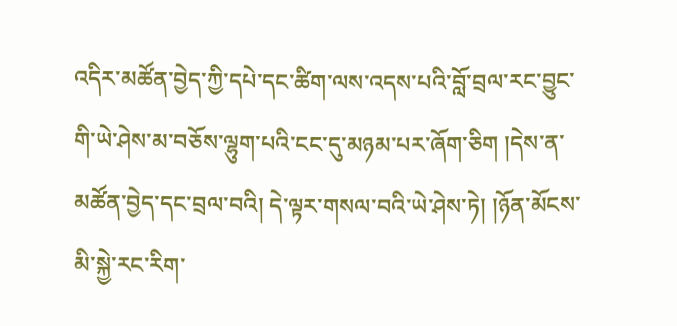འདིར་མཚོན་བྱེད་ཀྱི་དཔེ་དང་ཚིག་ལས་འདས་པའི་བློ་བྲལ་རང་བྱུང་གི་ཡེ་ཤེས་མ་བཅོས་ལྷུག་པའི་ངང་དུ་མཉམ་པར་ཞོག་ཅིག །དེས་ན་མཚོན་བྱེད་དང་བྲལ་བའི། དེ་ལྟར་གསལ་བའི་ཡེ་ཤེས་ཏེ། །ཉོན་མོངས་མི་སྐྱེ་རང་རིག་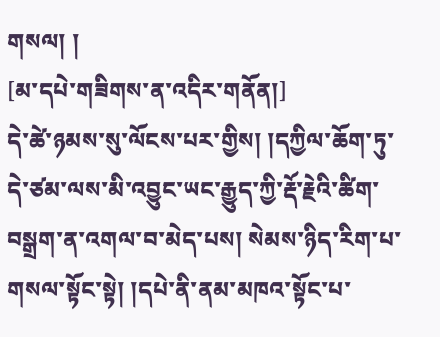གསལ། །
[མ་དཔེ་གཟིགས་ན་འདིར་གནོན།]
དེ་ཚེ་ཉམས་སུ་ལོངས་པར་གྱིས། །དཀྱིལ་ཆོག་ཏུ་དེ་ཙམ་ལས་མི་འབྱུང་ཡང་རྒྱུད་ཀྱི་རྡོ་རྗེའི་ཚིག་བསྒྲག་ན་འགལ་བ་མེད་པས། སེམས་ཉིད་རིག་པ་གསལ་སྟོང་སྟེ། །དཔེ་ནི་ནམ་མཁའ་སྟོང་པ་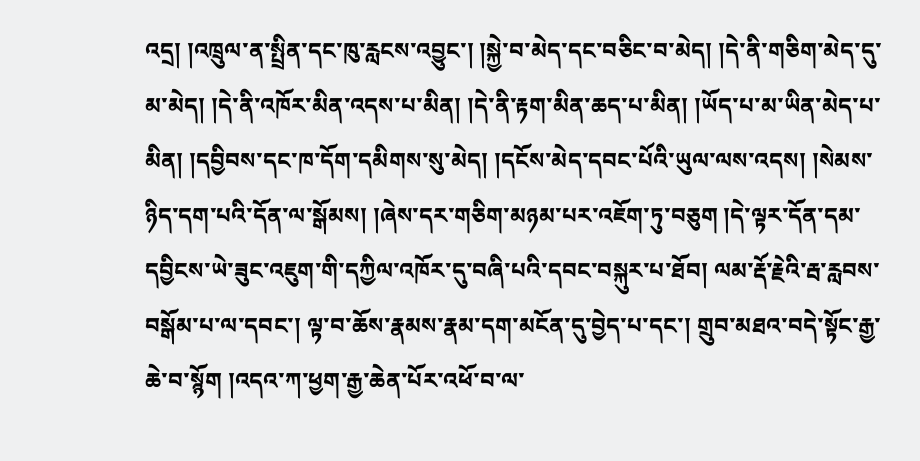འདྲ། །འཁྲུལ་ན་སྤྲིན་དང་ཁུ་རླངས་འབྱུང་། །སྐྱེ་བ་མེད་དང་བཅིང་བ་མེད། །དེ་ནི་གཅིག་མེད་དུ་མ་མེད། །དེ་ནི་འཁོར་མིན་འདས་པ་མིན། །དེ་ནི་རྟག་མིན་ཆད་པ་མིན། །ཡོད་པ་མ་ཡིན་མེད་པ་མིན། །དབྱིབས་དང་ཁ་དོག་དམིགས་སུ་མེད། །དངོས་མེད་དབང་པོའི་ཡུལ་ལས་འདས། །སེམས་ཉིད་དག་པའི་དོན་ལ་སྒོམས། །ཞེས་དར་གཅིག་མཉམ་པར་འཇོག་ཏུ་བཅུག །དེ་ལྟར་དོན་དམ་དབྱིངས་ཡེ་ཟུང་འཇུག་གི་དཀྱིལ་འཁོར་དུ་བཞི་པའི་དབང་བསྐུར་པ་ཐོབ། ལམ་རྡོ་རྗེའི་རྦ་རླབས་བསྒོམ་པ་ལ་དབང་། ལྟ་བ་ཆོས་རྣམས་རྣམ་དག་མངོན་དུ་བྱེད་པ་དང་། གྲུབ་མཐའ་བདེ་སྟོང་རྒྱ་ཆེ་བ་སྙོག །འདའ་ཀ་ཕྱག་རྒྱ་ཆེན་པོར་འཕོ་བ་ལ་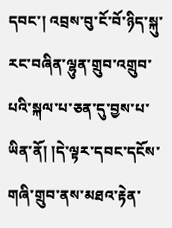དབང་། འབྲས་བུ་ངོ་བོ་ཉིད་སྐུ་རང་བཞིན་ལྷུན་གྲུབ་འགྲུབ་པའི་སྐལ་པ་ཅན་དུ་བྱས་པ་ཡིན་ནོ། །དེ་ལྟར་དབང་དངོས་གཞི་གྲུབ་ནས་མཐའ་རྟེན་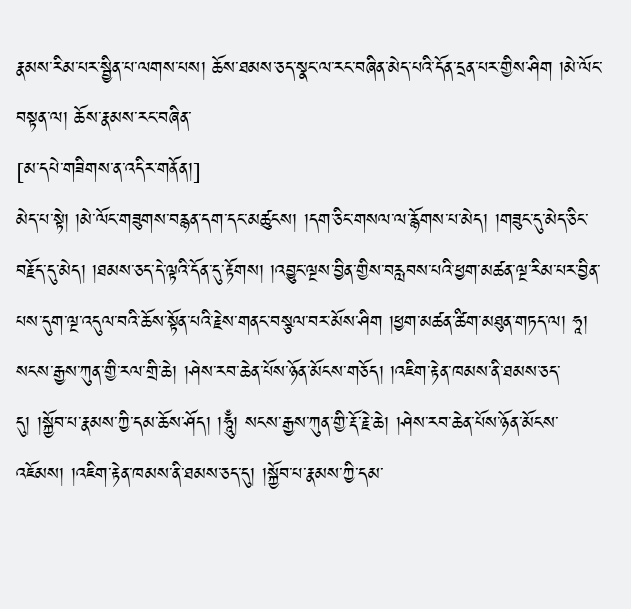རྣམས་རིམ་པར་སྦྱིན་པ་ལགས་པས། ཆོས་ཐམས་ཅད་སྣང་ལ་རང་བཞིན་མེད་པའི་དོན་དྲན་པར་གྱིས་ཤིག །མེ་ལོང་བསྟན་ལ། ཆོས་རྣམས་རང་བཞིན་
[མ་དཔེ་གཟིགས་ན་འདིར་གནོན།]
མེད་པ་སྟེ། །མེ་ལོང་གཟུགས་བརྙན་དག་དང་མཚུངས། །དག་ཅིང་གསལ་ལ་རྙོགས་པ་མེད། །གཟུང་དུ་མེད་ཅིང་བརྗོད་དུ་མེད། །ཐམས་ཅད་དེ་ལྟའི་དོན་དུ་རྟོགས། །འབྱུང་ལྔས་བྱིན་གྱིས་བརླབས་པའི་ཕྱག་མཚན་ལྔ་རིམ་པར་བྱིན་པས་དུག་ལྔ་འདུལ་བའི་ཆོས་སྟོན་པའི་རྗེས་གནང་བསྩལ་བར་མོས་ཤིག །ཕྱག་མཚན་ཚིག་མཐུན་གཏད་ལ། ཧཱ། སངས་རྒྱས་ཀུན་གྱི་རལ་གྲི་ཆེ། །ཤེས་རབ་ཆེན་པོས་ཉོན་མོངས་གཅོད། །འཇིག་རྟེན་ཁམས་ནི་ཐམས་ཅད་དུ། །སྐྱོབ་པ་རྣམས་ཀྱི་དམ་ཆོས་ཤོད། །ཧཱུྃ། སངས་རྒྱས་ཀུན་གྱི་རྡོ་རྗེ་ཆེ། །ཤེས་རབ་ཆེན་པོས་ཉོན་མོངས་འཇོམས། །འཇིག་རྟེན་ཁམས་ནི་ཐམས་ཅད་དུ། །སྐྱོབ་པ་རྣམས་ཀྱི་དམ་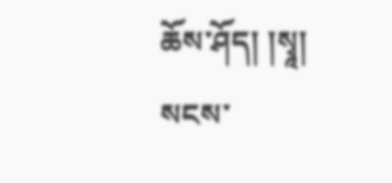ཆོས་ཤོད། །སྭཱ། སངས་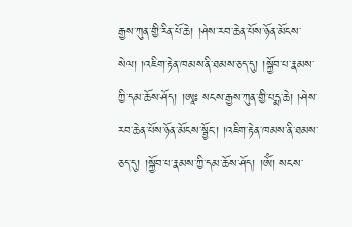རྒྱས་ཀུན་གྱི་རིན་པོ་ཆེ། །ཤེས་རབ་ཆེན་པོས་ཉོན་མོངས་སེལ། །འཇིག་རྟེན་ཁམས་ནི་ཐམས་ཅད་དུ། །སྐྱོབ་པ་རྣམས་ཀྱི་དམ་ཆོས་ཤོད། །ཨཱཿ སངས་རྒྱས་ཀུན་གྱི་པདྨ་ཆེ། །ཤེས་རབ་ཆེན་པོས་ཉོན་མོངས་སྦྱོང་། །འཇིག་རྟེན་ཁམས་ནི་ཐམས་ཅད་དུ། །སྐྱོབ་པ་རྣམས་ཀྱི་དམ་ཆོས་ཤོད། །ཨོཾ། སངས་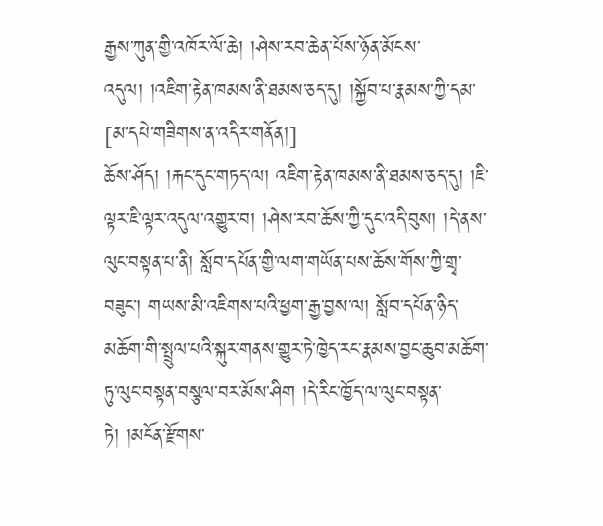རྒྱས་ཀུན་གྱི་འཁོར་ལོ་ཆེ། །ཤེས་རབ་ཆེན་པོས་ཉོན་མོངས་འདུལ། །འཇིག་རྟེན་ཁམས་ནི་ཐམས་ཅད་དུ། །སྐྱོབ་པ་རྣམས་ཀྱི་དམ་
[མ་དཔེ་གཟིགས་ན་འདིར་གནོན།]
ཆོས་ཤོད། །རྐང་དུང་གཏད་ལ། འཇིག་རྟེན་ཁམས་ནི་ཐམས་ཅད་དུ། །ཇི་ལྟར་ཇི་ལྟར་འདུལ་འགྱུར་བ། །ཤེས་རབ་ཆོས་ཀྱི་དུང་འདི་བུས། །དེ་ནས་ལུང་བསྟན་པ་ནི། སློབ་དཔོན་གྱི་ལག་གཡོན་པས་ཆོས་གོས་ཀྱི་གྲྭ་བཟུང་། གཡས་མི་འཇིགས་པའི་ཕྱག་རྒྱ་བྱས་ལ། སློབ་དཔོན་ཉིད་མཆོག་གི་སྤྲུལ་པའི་སྐུར་གནས་གྱུར་ཏེ་ཁྱེད་རང་རྣམས་བྱང་ཆུབ་མཆོག་ཏུ་ལུང་བསྟན་བསྩལ་བར་མོས་ཤིག །དེ་རིང་ཁྱོད་ལ་ལུང་བསྟན་ཏེ། །མངོན་རྫོགས་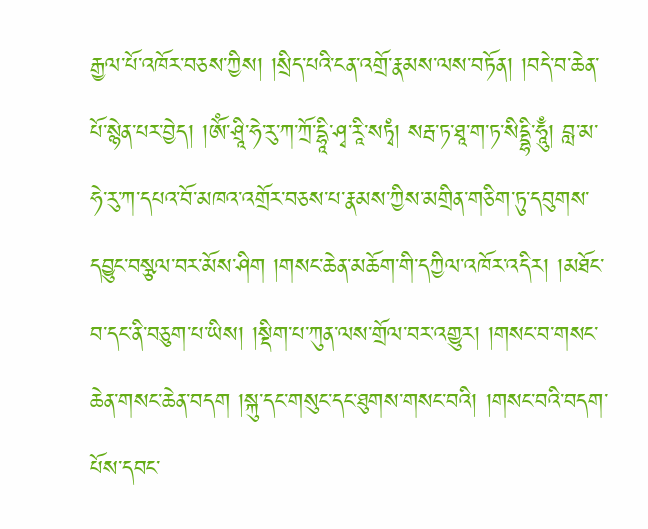རྒྱལ་པོ་འཁོར་བཅས་ཀྱིས། །སྲིད་པའི་ངན་འགྲོ་རྣམས་ལས་བཏོན། །བདེ་བ་ཆེན་པོ་སྙེན་པར་བྱེད། །ཨོཾ་ཤྲཱི་ཧེ་རུ་ཀ་ཀྲོ་དྷཱི་ཤྭ་རཱི་སཏྭཾ། སརྦ་ཏ་ཐཱ་ག་ཏ་སིདྡྷི་ཧཱུྃ། བླ་མ་ཧེ་རུ་ཀ་དཔའ་བོ་མཁའ་འགྲོར་བཅས་པ་རྣམས་ཀྱིས་མགྲིན་གཅིག་ཏུ་དབུགས་དབྱུང་བསྩལ་བར་མོས་ཤིག །གསང་ཆེན་མཆོག་གི་དཀྱིལ་འཁོར་འདིར། །མཐོང་བ་དང་ནི་བཅུག་པ་ཡིས། །སྡིག་པ་ཀུན་ལས་གྲོལ་བར་འགྱུར། །གསང་བ་གསང་ཆེན་གསང་ཆེན་བདག །སྐུ་དང་གསུང་དང་ཐུགས་གསང་བའི། །གསང་བའི་བདག་པོས་དབང་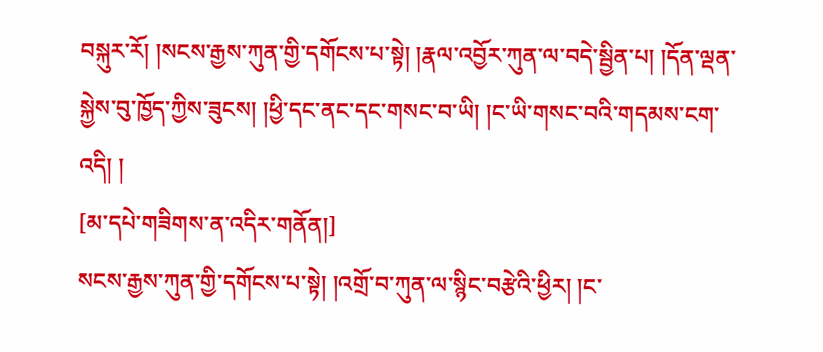བསྐུར་རོ། །སངས་རྒྱས་ཀུན་གྱི་དགོངས་པ་སྟེ། །རྣལ་འབྱོར་ཀུན་ལ་བདེ་སྦྱིན་པ། །དོན་ལྡན་སྐྱེས་བུ་ཁྱོད་ཀྱིས་ཟུངས། །ཕྱི་དང་ནང་དང་གསང་བ་ཡི། །ང་ཡི་གསང་བའི་གདམས་ངག་འདི། །
[མ་དཔེ་གཟིགས་ན་འདིར་གནོན།]
སངས་རྒྱས་ཀུན་གྱི་དགོངས་པ་སྟེ། །འགྲོ་བ་ཀུན་ལ་སྙིང་བརྩེའི་ཕྱིར། །ང་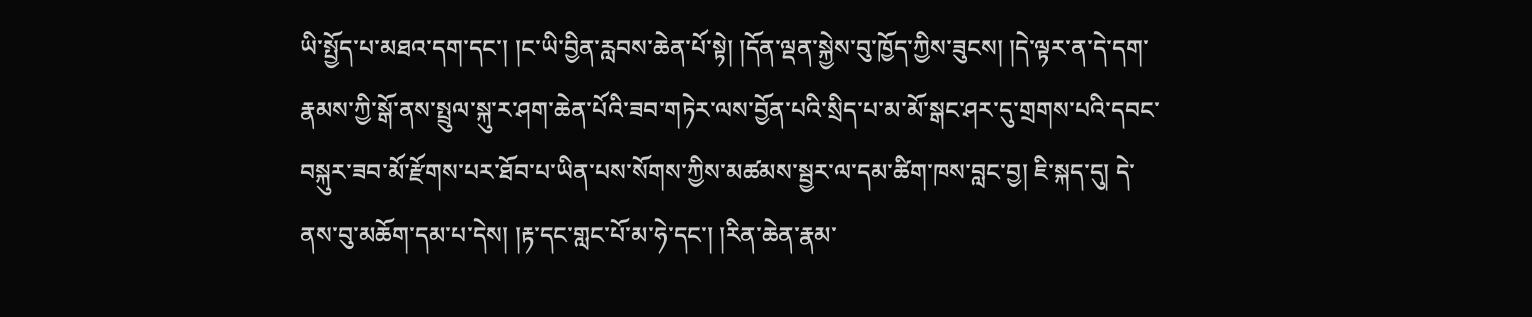ཡི་སྤྱོད་པ་མཐའ་དག་དང་། །ང་ཡི་བྱིན་རླབས་ཆེན་པོ་སྟེ། །དོན་ལྡན་སྐྱེས་བུ་ཁྱོད་ཀྱིས་ཟུངས། །དེ་ལྟར་ན་དེ་དག་རྣམས་ཀྱི་སྒོ་ནས་སྤྲུལ་སྐུ་ར་ཤག་ཆེན་པོའི་ཟབ་གཏེར་ལས་བྱོན་པའི་སྲིད་པ་མ་མོ་སྒང་ཤར་དུ་གྲགས་པའི་དབང་བསྐུར་ཟབ་མོ་རྫོགས་པར་ཐོབ་པ་ཡིན་པས་སོགས་ཀྱིས་མཚམས་སྦྱར་ལ་དམ་ཚིག་ཁས་བླང་བྱ། ཇི་སྐད་དུ། དེ་ནས་བུ་མཆོག་དམ་པ་དེས། །རྟ་དང་གླང་པོ་མ་ཧེ་དང་། །རིན་ཆེན་རྣམ་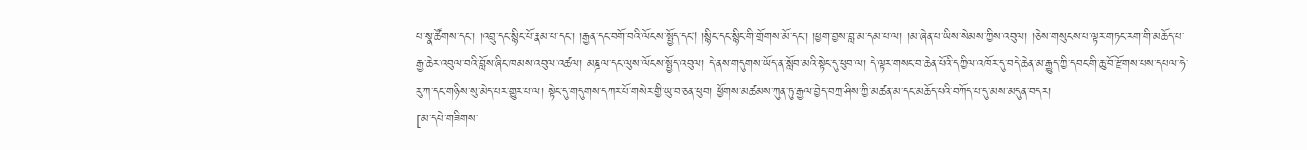པ་སྣ་ཚོགས་དང་། །འབྲུ་དང་སྙིང་པོ་རྣམ་པ་དང་། །རྒྱན་དང་བགོ་བའི་ལོངས་སྤྱོད་དང། །སྙིང་དང་སྙིང་གི་གྲོགས་མོ་དང་། །ཕྱག་བྱས་བླ་མ་དམ་པ་ལ། །མ་ཞེན་པ་ཡིས་སེམས་ཀྱིས་འབུལ། །ཅེས་གསུངས་པ་ལྟར་གཏང་རག་གི་མཆོད་པ་རྒྱ་ཆེར་འབུལ་བའི་བློས་ཞིང་ཁམས་འབུལ་འཚལ། མཎྜལ་དང་ལུས་ལོངས་སྤྱོད་འབུལ། དེ་ནས་གདུགས་ཡོད་ན་སློབ་མའི་སྟེང་དུ་ཕུབ་ལ། དེ་ལྟར་གསང་བ་ཆེན་པོའི་དཀྱིལ་འཁོར་དུ་བདེ་ཆེན་མ་རྒྱུད་ཀྱི་དབང་གི་ཆུ་བོ་རྫོགས་པས་དཔལ་ཧེ་རུ་ཀ་དང་གཉིས་སུ་མེད་པར་གྱུར་པ་ལ། སྟེང་དུ་གདུགས་དཀར་པོ་གསེར་གྱི་ཡུ་བ་ཅན་ཕུབ། ཕྱོགས་མཚམས་ཀུན་ཏུ་རྒྱལ་བྱེད་བཀྲ་ཤིས་ཀྱི་མཚན་མ་དང་མཆོད་པའི་བཀོད་པ་དུ་མས་མདུན་བདར།
[མ་དཔེ་གཟིགས་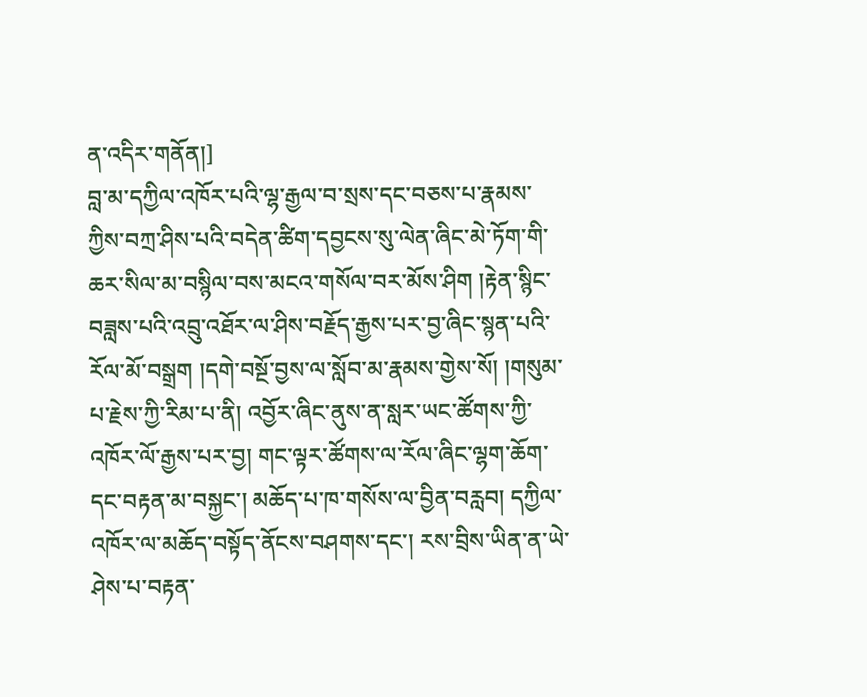ན་འདིར་གནོན།]
བླ་མ་དཀྱིལ་འཁོར་པའི་ལྷ་རྒྱལ་བ་སྲས་དང་བཅས་པ་རྣམས་ཀྱིས་བཀྲ་ཤིས་པའི་བདེན་ཚིག་དབྱངས་སུ་ལེན་ཞིང་མེ་ཏོག་གི་ཆར་སིལ་མ་བསྙིལ་བས་མངའ་གསོལ་བར་མོས་ཤིག །རྟེན་སྙིང་བཟླས་པའི་འབྲུ་འཐོར་ལ་ཤིས་བརྗོད་རྒྱས་པར་བྱ་ཞིང་སྙན་པའི་རོལ་མོ་བསྒྲག །དགེ་བསྔོ་བྱས་ལ་སློབ་མ་རྣམས་གྱེས་སོ། །གསུམ་པ་རྗེས་ཀྱི་རིམ་པ་ནི། འབྱོར་ཞིང་ནུས་ན་སླར་ཡང་ཚོགས་ཀྱི་འཁོར་ལོ་རྒྱས་པར་བྱ། གང་ལྟར་ཚོགས་ལ་རོལ་ཞིང་ལྷག་ཆོག་དང་བརྟན་མ་བསྐྱང་། མཆོད་པ་ཁ་གསོས་ལ་བྱིན་བརླབ། དཀྱིལ་འཁོར་ལ་མཆོད་བསྟོད་ནོངས་བཤགས་དང་། རས་བྲིས་ཡིན་ན་ཡེ་ཤེས་པ་བརྟན་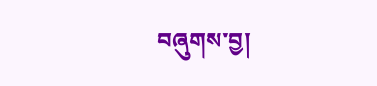བཞུགས་བྱ།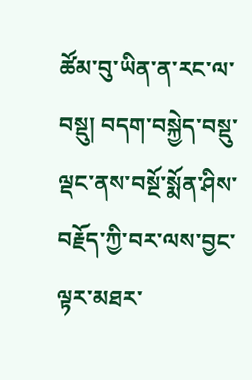ཚོམ་བུ་ཡིན་ན་རང་ལ་བསྡུ། བདག་བསྐྱེད་བསྡུ་ལྡང་ནས་བསྔོ་སྨོན་ཤིས་བརྗོད་ཀྱི་བར་ལས་བྱང་ལྟར་མཐར་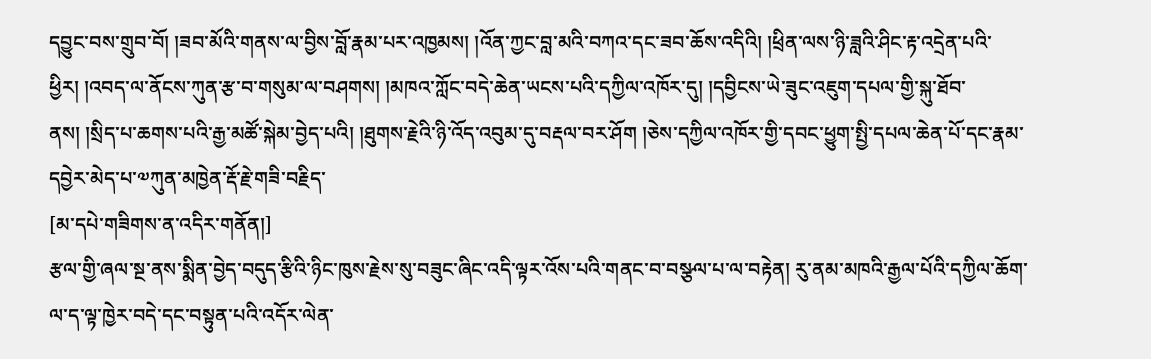དབྱུང་བས་གྲུབ་བོ། །ཟབ་མོའི་གནས་ལ་བྱིས་བློ་རྣམ་པར་འཁྱམས། །འོན་ཀྱང་བླ་མའི་བཀའ་དང་ཟབ་ཆོས་འདིའི། །ཕྲིན་ལས་ཉི་ཟླའི་ཤིང་རྟ་འདྲེན་པའི་ཕྱིར། །འབད་ལ་ནོངས་ཀུན་རྩ་བ་གསུམ་ལ་བཤགས། །མཁའ་ཀློང་བདེ་ཆེན་ཡངས་པའི་དཀྱིལ་འཁོར་དུ། །དབྱིངས་ཡེ་ཟུང་འཇུག་དཔལ་གྱི་སྐུ་ཐོབ་ནས། །སྲིད་པ་ཆགས་པའི་རྒྱ་མཚོ་སྐེམ་བྱེད་པའི། །ཐུགས་རྗེའི་ཉི་འོད་འབུམ་དུ་བརྡལ་བར་ཤོག །ཅེས་དཀྱིལ་འཁོར་གྱི་དབང་ཕྱུག་སྤྱི་དཔལ་ཆེན་པོ་དང་རྣམ་དབྱེར་མེད་པ་༧ཀུན་མཁྱེན་རྡོ་རྗེ་གཟི་བརྗིད་
[མ་དཔེ་གཟིགས་ན་འདིར་གནོན།]
རྩལ་གྱི་ཞལ་སྔ་ནས་སྨིན་བྱེད་བདུད་རྩིའི་ཉིང་ཁུས་རྗེས་སུ་བཟུང་ཞིང་འདི་ལྟར་འོས་པའི་གནང་བ་བསྩལ་པ་ལ་བརྟེན། རུ་ནམ་མཁའི་རྒྱལ་པོའི་དཀྱིལ་ཆོག་ལ་ད་ལྟ་ཁྱེར་བདེ་དང་བསྟུན་པའི་འདོར་ལེན་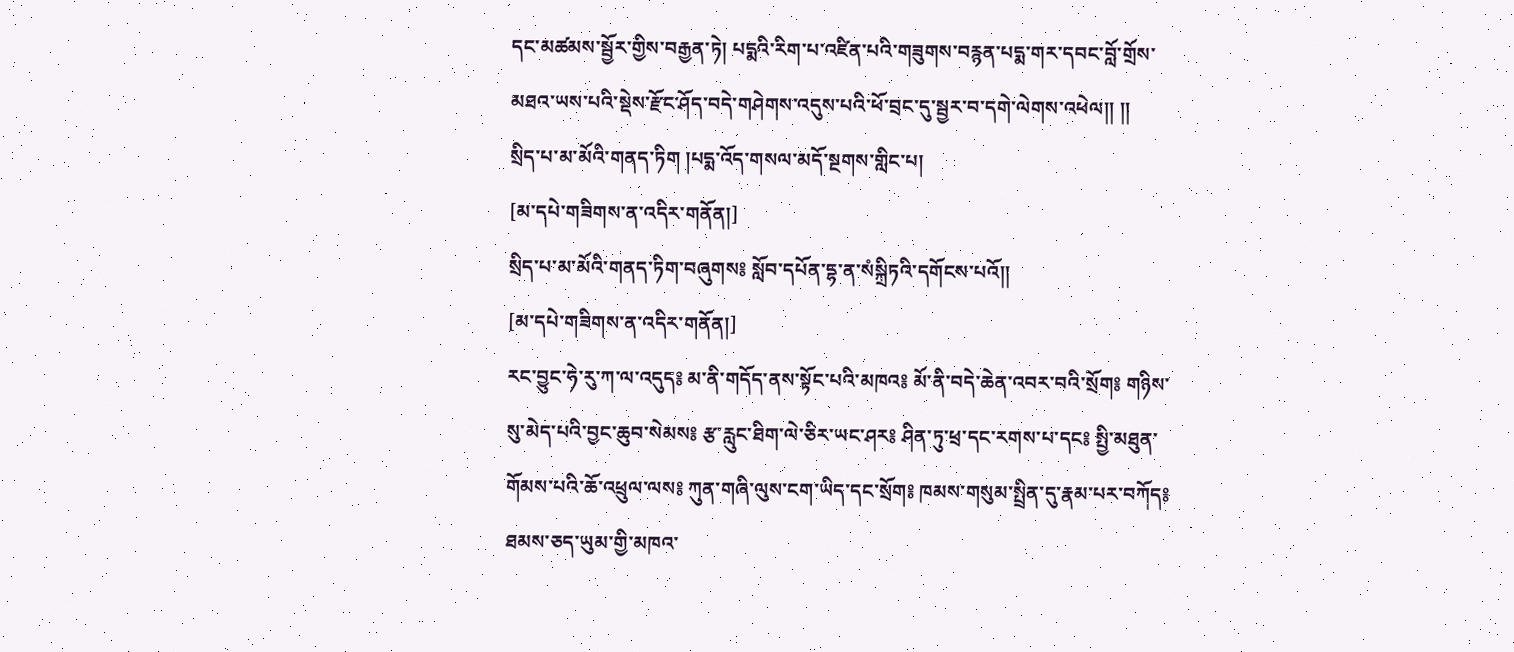དང་མཚམས་སྦྱོར་གྱིས་བརྒྱན་ཏེ། པདྨའི་རིག་པ་འཛིན་པའི་གཟུགས་བརྙན་པདྨ་གར་དབང་བློ་གྲོས་མཐའ་ཡས་པའི་སྡེས་རྫོང་ཤོད་བདེ་གཤེགས་འདུས་པའི་ཕོ་བྲང་དུ་སྦྱར་བ་དགེ་ལེགས་འཕེལ།། །།
སྲིད་པ་མ་མོའི་གནད་ཏིག །པདྨ་འོད་གསལ་མདོ་སྔགས་གླིང་པ།
[མ་དཔེ་གཟིགས་ན་འདིར་གནོན།]
སྲིད་པ་མ་མོའི་གནད་ཏིག་བཞུགས༔ སློབ་དཔོན་དྷ་ན་སཾསྐྲིཏའི་དགོངས་པའོ།།
[མ་དཔེ་གཟིགས་ན་འདིར་གནོན།]
རང་བྱུང་ཧེ་རུ་ཀ་ལ་འདུད༔ མ་ནི་གདོད་ནས་སྟོང་པའི་མཁའ༔ མོ་ནི་བདེ་ཆེན་འབར་བའི་སྲོག༔ གཉིས་སུ་མེད་པའི་བྱང་ཆུབ་སེམས༔ རྩ་རླུང་ཐིག་ལེ་ཅིར་ཡང་ཤར༔ ཤིན་ཏུ་ཕྲ་དང་རགས་པ་དང༔ སྤྱི་མཐུན་གོམས་པའི་ཆོ་འཕྲུལ་ལས༔ ཀུན་གཞི་ལུས་ངག་ཡིད་དང་སྲོག༔ ཁམས་གསུམ་སྤྲིན་དུ་རྣམ་པར་བཀོད༔ ཐམས་ཅད་ཡུམ་གྱི་མཁའ་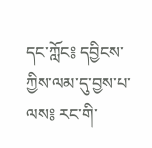དང་ཀློང༔ དབྱིངས་ཀྱིས་ལམ་དུ་བྱས་པ་ལས༔ རང་གི་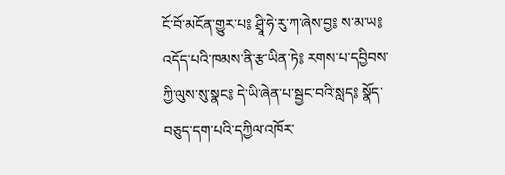ངོ་བོ་མངོན་གྱུར་པ༔ ཤྲཱི་ཧེ་རུ་ཀ་ཞེས་བྱ༔ ས་མ་ཡ༔ འདོད་པའི་ཁམས་ནི་རྩ་ཡིན་ཏེ༔ རགས་པ་དབྱིབས་ཀྱི་ལུས་སུ་སྣང༔ དེ་ཡི་ཞེན་པ་སྦྱང་བའི་སླད༔ སྣོད་བཅུད་དག་པའི་དཀྱིལ་འཁོར་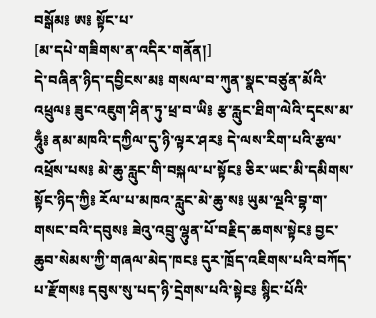བསྒོམ༔ ཨ༔ སྟོང་པ་
[མ་དཔེ་གཟིགས་ན་འདིར་གནོན།]
དེ་བཞིན་ཉིད་དབྱིངས་མ༔ གསལ་བ་ཀུན་སྣང་བཙུན་མོའི་འཕྲུལ༔ ཟུང་འཇུག་ཤིན་ཏུ་ཕྲ་བ་ཡི༔ རྩ་རླུང་ཐིག་ལེའི་དྭངས་མ་ཧཱུྃ༔ ནམ་མཁའི་དཀྱིལ་དུ་ཉི་ལྟར་ཤར༔ དེ་ལས་རིག་པའི་རྩལ་འཕྲོས་པས༔ མེ་ཆུ་རླུང་གི་བསྐལ་པ་སྟོང༔ ཅིར་ཡང་མི་དམིགས་སྟོང་ཉིད་ཀྱི༔ རོལ་པ་མཁའ་རླུང་མེ་ཆུ་ས༔ ཡུམ་ལྔའི་བྷ་ག་གསང་བའི་དབུས༔ ཟེའུ་འབྲུ་ལྷུན་པོ་བརྗིད་ཆགས་སྟེང༔ བྱང་ཆུབ་སེམས་ཀྱི་གཞལ་མེད་ཁང༔ དུར་ཁྲོད་འཇིགས་པའི་བཀོད་པ་རྫོགས༔ དབུས་སུ་པད་ཉི་དྲེགས་པའི་སྟེང༔ སྙིང་པོའི་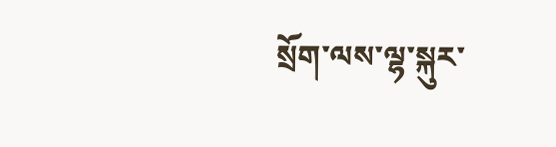སྲོག་ལས་ལྷ་སྐུར་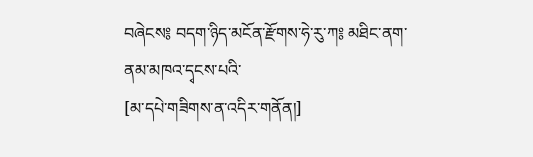བཞེངས༔ བདག་ཉིད་མངོན་རྫོགས་ཧེ་རུ་ཀ༔ མཐིང་ནག་ནམ་མཁའ་དྭངས་པའི་
[མ་དཔེ་གཟིགས་ན་འདིར་གནོན།]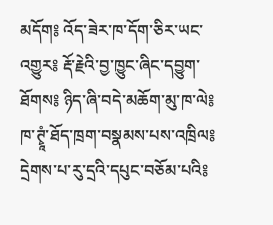མདོག༔ འོད་ཟེར་ཁ་དོག་ཅིར་ཡང་འགྱུར༔ རྡོ་རྗེའི་བྱ་ཁྱུང་ཞིང་དབྱུག་ཐོགས༔ ཉིད་ཞི་བདེ་མཆོག་མུ་ཁ་ལེ༔ ཁ་ཊྭཱཾ་ཐོད་ཁྲག་བསྣམས་པས་འཁྲིལ༔ དྲེགས་པ་རུ་དྲའི་དཔུང་བཅོམ་པའི༔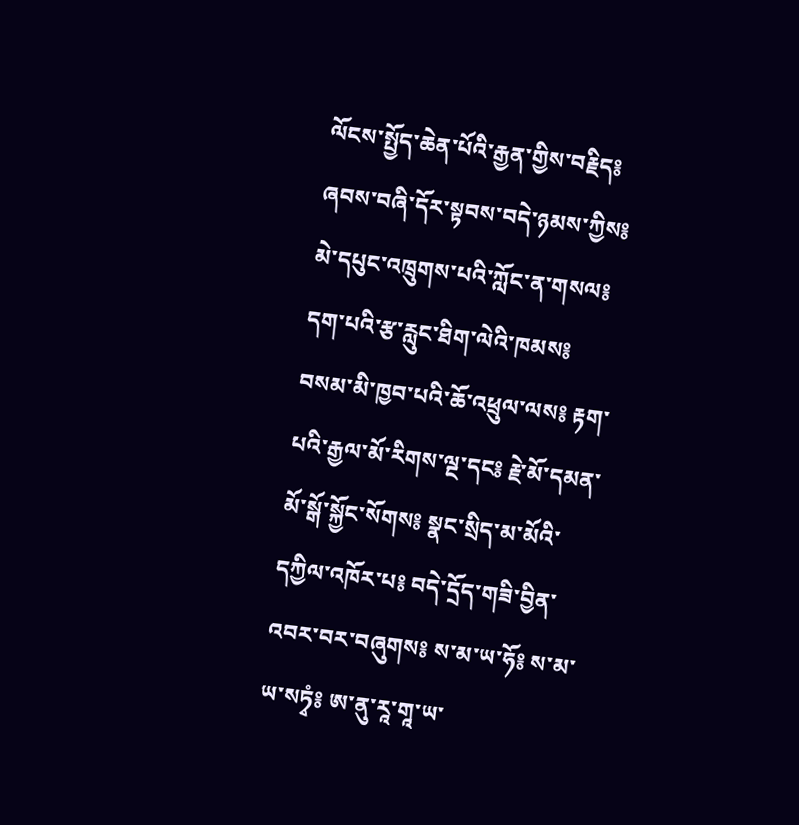ལོངས་སྤྱོད་ཆེན་པོའི་རྒྱན་གྱིས་བརྗིད༔ ཞབས་བཞི་དོར་སྟབས་བདེ་ཉམས་ཀྱིས༔ མེ་དཔུང་འཁྲུགས་པའི་ཀློང་ན་གསལ༔ དག་པའི་རྩ་རླུང་ཐིག་ལེའི་ཁམས༔ བསམ་མི་ཁྱབ་པའི་ཆོ་འཕྲུལ་ལས༔ རྟག་པའི་རྒྱལ་མོ་རིགས་ལྔ་དང༔ རྗེ་མོ་དམན་མོ་སྒོ་སྐྱོང་སོགས༔ སྣང་སྲིད་མ་མོའི་དཀྱིལ་འཁོར་པ༔ བདེ་དྲོད་གཟི་བྱིན་འབར་བར་བཞུགས༔ ས་མ་ཡ་ཧོ༔ ས་མ་ཡ་སཏྭཾ༔ ཨ་ནུ་རཱ་གཱ་ཡ་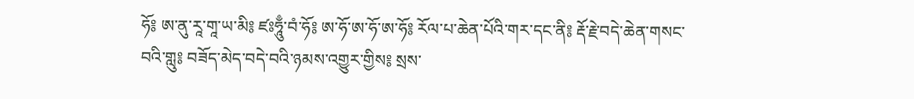ཧོ༔ ཨ་ནུ་རཱ་གཱ་ཡ་མི༔ ཛཿཧཱུྃ་བཾ་ཧོ༔ ཨ་ཧོ་ཨ་ཧོ་ཨ་ཧོ༔ རོལ་པ་ཆེན་པོའི་གར་དང་ནི༔ རྡོ་རྗེ་བདེ་ཆེན་གསང་བའི་གླུ༔ བཟོད་མེད་བདེ་བའི་ཉམས་འགྱུར་གྱིས༔ སྲས་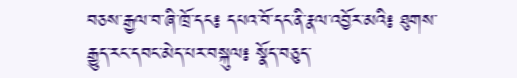བཅས་རྒྱལ་བ་ཞི་ཁྲོ་དང༔ དཔའ་བོ་དང་ནི་རྣལ་འབྱོར་མའི༔ ཐུགས་རྒྱུད་རང་དབང་མེད་པར་བསྐུལ༔ སྣོད་བཅུད་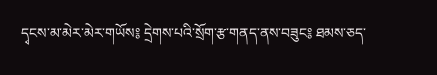དྭངས་མ་མེར་མེར་གཡོས༔ དྲེགས་པའི་སྲོག་རྩ་གནད་ནས་བཟུང༔ ཐམས་ཅད་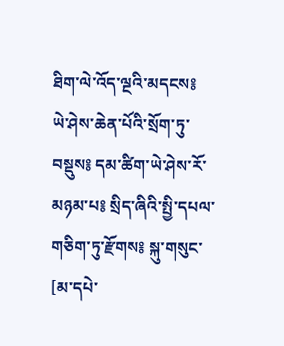ཐིག་ལེ་འོད་ལྔའི་མདངས༔ ཡེ་ཤེས་ཆེན་པོའི་སྲོག་ཏུ་བསྡུས༔ དམ་ཚིག་ཡེ་ཤེས་རོ་མཉམ་པ༔ སྲིད་ཞིའི་སྤྱི་དཔལ་གཅིག་ཏུ་རྫོགས༔ སྐུ་གསུང་
[མ་དཔེ་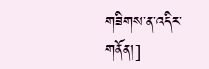གཟིགས་ན་འདིར་གནོན།]